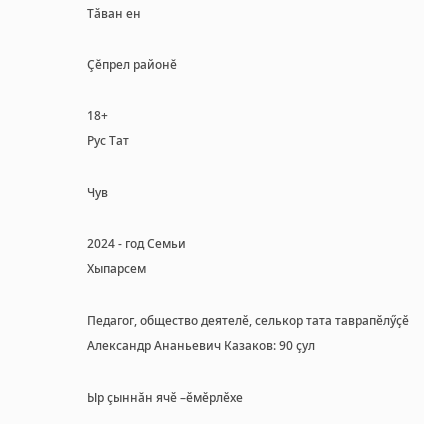Тӑван ен

Çĕпрел районĕ

18+
Рус Тат

Чув

2024 - год Семьи
Хыпарсем

Педагог, общество деятелӗ, селькор тата таврапӗлӳҫӗ Александр Ананьевич Казаков: 90 ҫул

Ыр çыннăн ячӗ –ӗмӗрлӗхе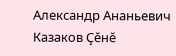Александр Ананьевич Казаков Ҫӗнӗ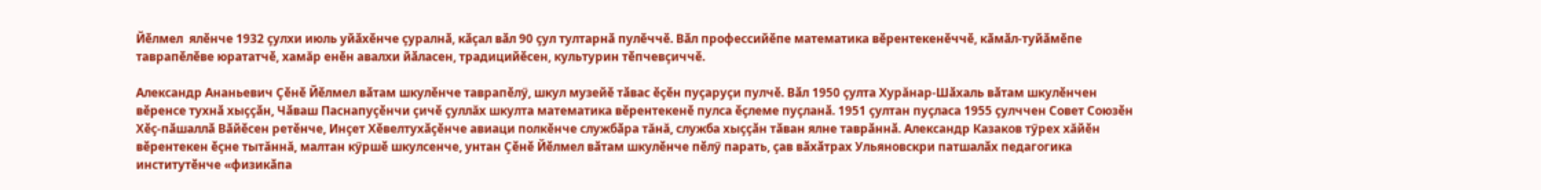Йӗлмел  ялӗнче 1932 ҫулхи июль уйӑхӗнче ҫуралнӑ, кӑҫал вӑл 90 ҫул тултарнӑ пулӗччӗ. Вӑл профессийӗпе математика вӗрентекенӗччӗ, кӑмӑл-туйӑмӗпе таврапӗлӗве юрататчӗ, хамăр енӗн авалхи йӑласен, традицийӗсен, культурин тӗпчевҫиччӗ.

Александр Ананьевич Çӗнӗ Йӗлмел вӑтам шкулӗнче таврапӗлӳ, шкул музейӗ тӑвас ӗҫӗн пуҫаруҫи пулчӗ. Вӑл 1950 ҫулта Хурăнар-Шӑхаль вӑтам шкулӗнчен вӗренсе тухнӑ хыҫҫӑн, Чӑваш Паснапуçӗнчи çичӗ çуллăх шкулта математика вӗрентекенӗ пулса ӗҫлеме пуҫланӑ. 1951 ҫултан пуҫласа 1955 ҫулччен Совет Союзӗн Хӗҫ-пӑшаллӑ Вӑйӗсен ретӗнче, Инҫет Хӗвелтухӑҫӗнче авиаци полкӗнче службӑра тăнă, служба хыҫҫӑн тӑван ялне таврӑннӑ. Александр Казаков тӳрех хăйӗн вӗрентекен ӗҫне тытăннă, малтан кӳршӗ шкулсенче, унтан Çӗнӗ Йӗлмел вӑтам шкулӗнче пӗлӳ парать, ҫав вӑхӑтрах Ульяновскри патшалӑх педагогика институтӗнче «физикӑпа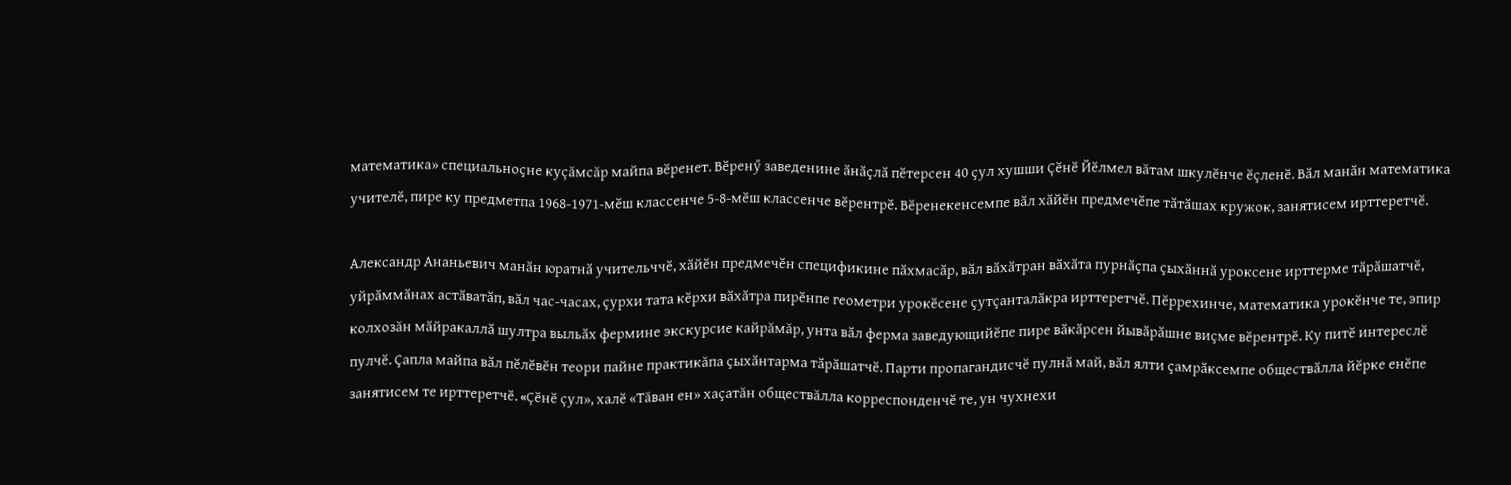математика» специальноҫне куçăмсăр майпа вӗренет. Вӗренӳ заведенине ӑнӑҫлӑ пӗтерсен 40 ҫул хушши Çӗнӗ Йӗлмел вăтам шкулӗнче ӗҫленӗ. Вӑл манӑн математика учителӗ, пире ку предметпа 1968-1971-мӗш классенче 5-8-мӗш классенче вӗрентрӗ. Вӗренекенсемпе вӑл хӑйӗн предмечӗпе тӑтӑшах кружок, занятисем ирттеретчӗ.

Александр Ананьевич манӑн юратнӑ учительччӗ, хӑйӗн предмечӗн спецификине пӑхмасӑр, вӑл вӑхӑтран вӑхӑта пурнӑҫпа ҫыхӑннӑ уроксене ирттерме тӑрӑшатчӗ, уйрӑммӑнах астӑватӑп, вӑл час-часах, ҫурхи тата кӗрхи вӑхӑтра пирӗнпе геометри урокӗсене ҫутҫанталӑкра ирттеретчӗ. Пӗррехинче, математика урокӗнче те, эпир колхозăн мӑйракаллӑ шултра выльӑх фермине экскурсие кайрăмăр, унта вӑл ферма заведующийӗпе пире вӑкӑрсен йывӑрӑшне виҫме вӗрентрӗ. Ку питӗ интереслӗ пулчӗ. Ҫапла майпа вӑл пӗлӗвӗн теори пайне практикăпа ҫыхӑнтарма тӑрӑшатчӗ. Парти пропагандисчӗ пулнӑ май, вӑл ялти ҫамрӑксемпе обществӑлла йӗрке енӗпе занятисем те ирттеретчӗ. «Çӗнӗ çул», халӗ «Тăван ен» хаҫатăн обществăлла корреспонденчӗ те, ун чухнехи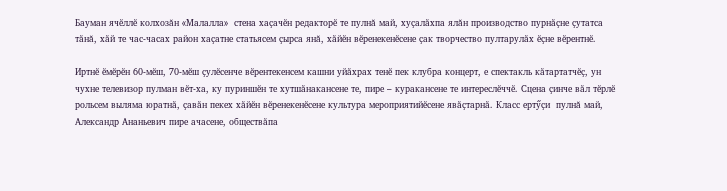Бауман ячӗллӗ колхозăн «Малалла»  стена хаҫачӗн редакторӗ те пулнă май, хуҫалӑхпа ялăн производство пурнӑҫне ҫутатса тӑнă, хӑй те час-часах район хаҫатне статьясем ҫырса янă, хӑйӗн вӗренекенӗсене ҫак творчество пултарулӑх ӗҫне вӗрентнӗ.

Иртнӗ ӗмӗрӗн 60-мӗш, 70-мӗш ҫулӗсенче вӗрентекенсем кашни уйӑхрах тенӗ пек клубра концерт, е спектакль кӑтартатчӗҫ, ун чухне телевизор пулман вӗт-ха, ку пуриншӗн те хутшӑнакансене те, пире – куракансене те интереслӗччӗ. Сцена ҫинче вӑл тӗрлӗ рольсем выляма юратнӑ, ҫавӑн пекех хӑйӗн вӗренекенӗсене культура мероприятийӗсене явӑҫтарнӑ. Класс ертӳҫи  пулнă май, Александр Ананьевич пире ачасене, обществӑпа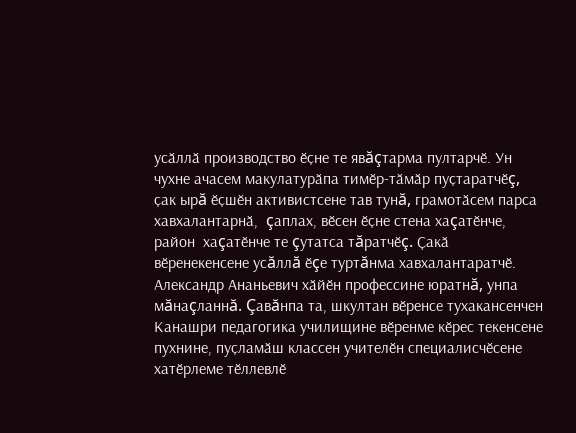усӑллӑ производство ӗҫне те явăçтарма пултарчӗ. Ун чухне ачасем макулатурӑпа тимӗр-тӑмӑр пуҫтаратчӗç, ҫак ырă ӗҫшӗн активистсене тав тунă, грамотӑсем парса хавхалантарнӑ,  çаплах, вӗсен ӗҫне стена хаçатӗнче, район  хаçатӗнче те çутатса тăратчӗç. Ҫакӑ вӗренекенсене усăллă ӗçе туртăнма хавхалантаратчӗ. Александр Ананьевич хӑйӗн профессине юратнă, унпа мăнаçланнă. Çавăнпа та, шкултан вӗренсе тухакансенчен Канашри педагогика училищине вӗренме кӗрес текенсене пухнине, пуҫламӑш классен учителӗн специалисчӗсене хатӗрлеме тӗллевлӗ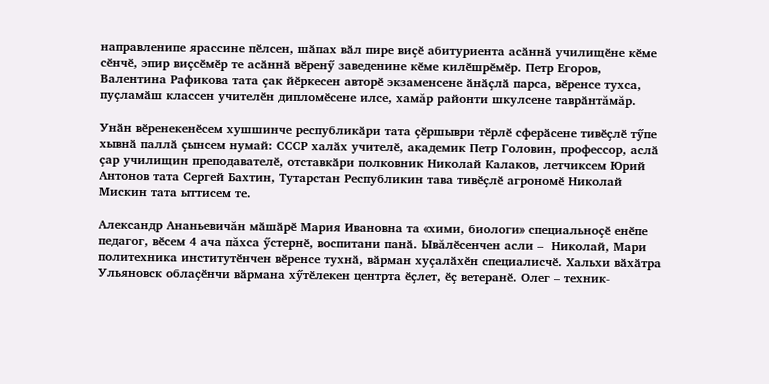направленипе ярассине пӗлсен, шӑпах вӑл пире виҫӗ абитуриента асӑннӑ училищӗне кӗме сӗнчӗ, эпир виҫсӗмӗр те асӑннӑ вӗренӳ заведенине кӗме килӗшрӗмӗр. Петр Егоров, Валентина Рафикова тата ҫак йӗркесен авторӗ экзаменсене ӑнӑҫлӑ парса, вӗренсе тухса, пуҫламӑш классен учителӗн дипломӗсене илсе, хамăр районти шкулсене таврӑнтăмăр.

Унӑн вӗренекенӗсем хушшинче республикӑри тата ҫӗршыври тӗрлӗ сферӑсене тивӗҫлӗ тӳпе хывнӑ паллӑ ҫынсем нумай: СССР халӑх учителӗ, академик Петр Головин, профессор, аслӑ ҫар училищин преподавателӗ, отставкӑри полковник Николай Калаков, летчиксем Юрий Антонов тата Сергей Бахтин, Тутарстан Республикин тава тивӗҫлӗ агрономӗ Николай Мискин тата ыттисем те.

Александр Ананьевичăн мӑшӑрӗ Мария Ивановна та «хими, биологи» специальноҫӗ енӗпе педагог, вӗсем 4 ача пăхса ӳстернӗ, воспитани панӑ. Ывăлӗсенчен асли –  Николай, Мари политехника институтӗнчен вӗренсе тухнӑ, вӑрман хуҫалӑхӗн специалисчӗ. Хальхи вӑхӑтра Ульяновск облаҫӗнчи вӑрмана хӳтӗлекен центрта ӗҫлет, ӗҫ ветеранӗ. Олег – техник-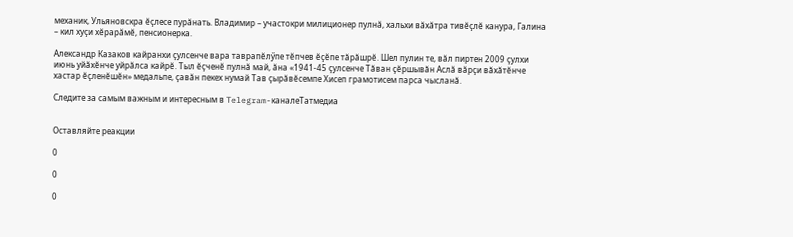механик, Ульяновскра ӗҫлесе пурӑнать. Владимир – участокри милиционер пулнӑ, хальхи вӑхӑтра тивӗҫлӗ канура, Галина – кил хуҫи хӗрарӑмӗ, пенсионерка.

Александр Казаков кайранхи ҫулсенче вара таврапӗлӳпе тӗпчев ӗҫӗпе тăрăшрӗ. Шел пулин те, вӑл пиртен 2009 ҫулхи июнь уйӑхӗнче уйрӑлса кайрӗ. Тыл ӗҫченӗ пулнӑ май, ӑна «1941-45 ҫулсенче Тăван çӗршывăн Аслӑ вӑрҫи вăхăтӗнче хастар ӗҫленӗшӗн» медальпе, ҫавӑн пекех нумай Тав ҫырӑвӗсемпе Хисеп грамотисем парса чысланă.

Следите за самым важным и интересным в Telegram-каналеТатмедиа


Оставляйте реакции

0

0

0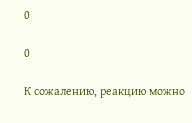0

0

К сожалению, реакцию можно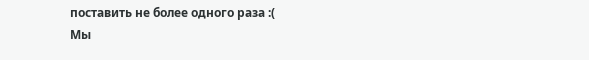поставить не более одного раза :(
Мы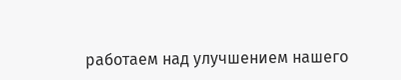работаем над улучшением нашего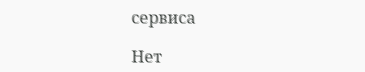сервиса

Нет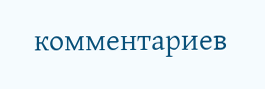комментариев